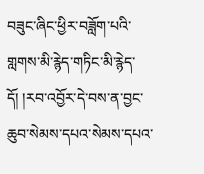བཟུང་ཞིང་ཕྱིར་བཟློག་པའི་གླགས་མི་རྙེད་གཏིང་མི་རྙེད་དོ། །རབ་འབྱོར་དེ་བས་ན་བྱང་ཆུབ་སེམས་དཔའ་སེམས་དཔའ་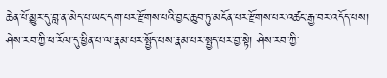ཆེན་པོ་མྱུར་དུ་བླ་ན་མེད་པ་ཡང་དག་པར་རྫོགས་པའི་བྱང་ཆུབ་ཏུ་མངོན་པར་རྫོགས་པར་འཚང་རྒྱ་བར་འདོད་པས། ཤེས་རབ་ཀྱི་ཕ་རོལ་དུ་ཕྱིན་པ་ལ་རྣམ་པར་སྤྱོད་པས་རྣམ་པར་སྤྱད་པར་བྱ་སྟེ། ཤེས་རབ་ཀྱི་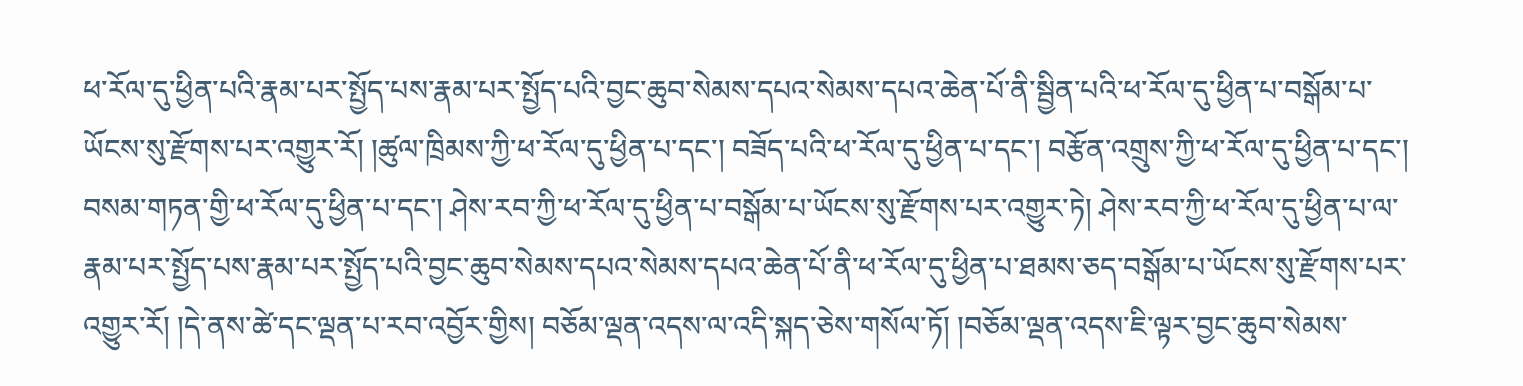ཕ་རོལ་དུ་ཕྱིན་པའི་རྣམ་པར་སྤྱོད་པས་རྣམ་པར་སྤྱོད་པའི་བྱང་ཆུབ་སེམས་དཔའ་སེམས་དཔའ་ཆེན་པོ་ནི་སྦྱིན་པའི་ཕ་རོལ་དུ་ཕྱིན་པ་བསྒོམ་པ་ཡོངས་སུ་རྫོགས་པར་འགྱུར་རོ། །ཚུལ་ཁྲིམས་ཀྱི་ཕ་རོལ་དུ་ཕྱིན་པ་དང་། བཟོད་པའི་ཕ་རོལ་དུ་ཕྱིན་པ་དང་། བརྩོན་འགྲུས་ཀྱི་ཕ་རོལ་དུ་ཕྱིན་པ་དང་། བསམ་གཏན་གྱི་ཕ་རོལ་དུ་ཕྱིན་པ་དང་། ཤེས་རབ་ཀྱི་ཕ་རོལ་དུ་ཕྱིན་པ་བསྒོམ་པ་ཡོངས་སུ་རྫོགས་པར་འགྱུར་ཏེ། ཤེས་རབ་ཀྱི་ཕ་རོལ་དུ་ཕྱིན་པ་ལ་རྣམ་པར་སྤྱོད་པས་རྣམ་པར་སྤྱོད་པའི་བྱང་ཆུབ་སེམས་དཔའ་སེམས་དཔའ་ཆེན་པོ་ནི་ཕ་རོལ་དུ་ཕྱིན་པ་ཐམས་ཅད་བསྒོམ་པ་ཡོངས་སུ་རྫོགས་པར་འགྱུར་རོ། །དེ་ནས་ཚེ་དང་ལྡན་པ་རབ་འབྱོར་གྱིས། བཅོམ་ལྡན་འདས་ལ་འདི་སྐད་ཅེས་གསོལ་ཏོ། །བཅོམ་ལྡན་འདས་ཇི་ལྟར་བྱང་ཆུབ་སེམས་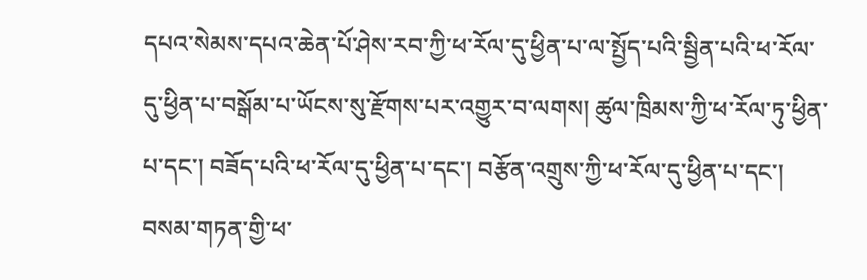དཔའ་སེམས་དཔའ་ཆེན་པོ་ཤེས་རབ་ཀྱི་ཕ་རོལ་དུ་ཕྱིན་པ་ལ་སྤྱོད་པའི་སྦྱིན་པའི་ཕ་རོལ་དུ་ཕྱིན་པ་བསྒོམ་པ་ཡོངས་སུ་རྫོགས་པར་འགྱུར་བ་ལགས། ཚུལ་ཁྲིམས་ཀྱི་ཕ་རོལ་ཏུ་ཕྱིན་པ་དང་། བཟོད་པའི་ཕ་རོལ་དུ་ཕྱིན་པ་དང་། བརྩོན་འགྲུས་ཀྱི་ཕ་རོལ་དུ་ཕྱིན་པ་དང་། བསམ་གཏན་གྱི་ཕ་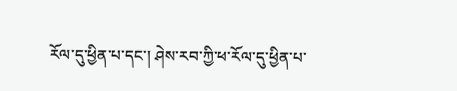རོལ་དུ་ཕྱིན་པ་དང་། ཤེས་རབ་ཀྱི་ཕ་རོལ་དུ་ཕྱིན་པ་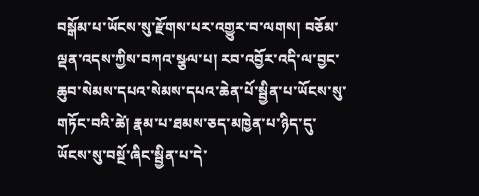བསྒོམ་པ་ཡོངས་སུ་རྫོགས་པར་འགྱུར་བ་ལགས། བཅོམ་ལྡན་འདས་ཀྱིས་བཀའ་སྩལ་པ། རབ་འབྱོར་འདི་ལ་བྱང་ཆུབ་སེམས་དཔའ་སེམས་དཔའ་ཆེན་པོ་སྦྱིན་པ་ཡོངས་སུ་གཏོང་བའི་ཚེ། རྣམ་པ་ཐམས་ཅད་མཁྱེན་པ་ཉིད་དུ་ཡོངས་སུ་བསྔོ་ཞིང་སྦྱིན་པ་དེ་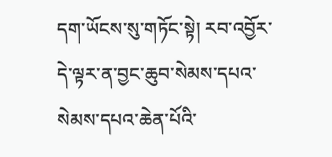དག་ཡོངས་སུ་གཏོང་སྟེ། རབ་འབྱོར་དེ་ལྟར་ན་བྱང་ཆུབ་སེམས་དཔའ་སེམས་དཔའ་ཆེན་པོའི་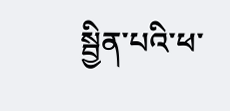སྦྱིན་པའི་ཕ་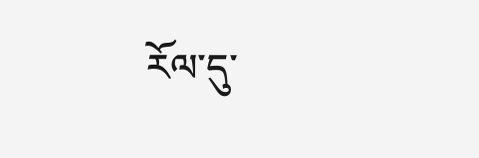རོལ་དུ་